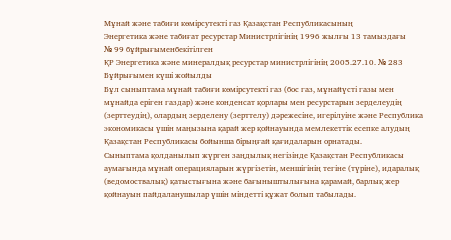Мұнай және табиғи көмірсутекті газ Қазақстан Республикасының
Энергетика және табиғат ресурстар Министрлігінің 1996 жылғы 13 тамыздағы
№ 99 бұйрығыменбекітілген
ҚР Энергетика және минералдық ресурстар министрлігінің 2005.27.10. № 283 Бұйрығымен күші жойылды
Бұл сыныптама мұнай табиғи көмірсутекті газ (бос газ, мұнайүсті газы мен мұнайда еріген газдар) және конденсат қорлары мен ресурстарын зерделеудің (зерттеудің), олардың зерделену (зерттелу) дәрежесіне, игерілуіне және Республика экономикасы үшін маңызына қарай жер қойнауында мемлекеттік есепке алудың Қазақстан Республикасы бойынша бірыңғай қағидаларын орнатады.
Сыныптама қолданылып жүрген заңдылық негізінде Қазақстан Республикасы аумағында мұнай операцияларын жүргізетін, меншігінің тегіне (түріне), идаралық (ведомоствалық) қатыстығына және бағыныштылығына қарамай, барлық жер қойнауын пайдаланушылар үшін міндетті құжат болып табылады.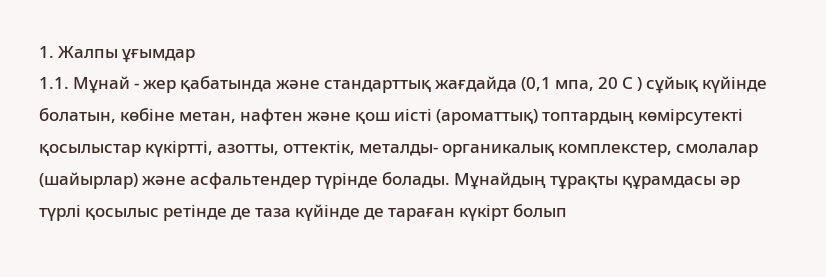1. Жалпы ұғымдар
1.1. Мұнай - жер қабатында және стандарттық жағдайда (0,1 мпа, 20 С ) сұйық күйінде болатын, көбіне метан, нафтен және қош иісті (ароматтық) топтардың көмірсутекті қосылыстар күкіртті, азотты, оттектік, металды- органикалық комплекстер, смолалар (шайырлар) және асфальтендер түрінде болады. Мұнайдың тұрақты құрамдасы әр түрлі қосылыс ретінде де таза күйінде де тараған күкірт болып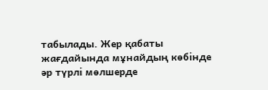табылады. Жер қабаты жағдайында мұнайдың көбінде әр түрлі мөлшерде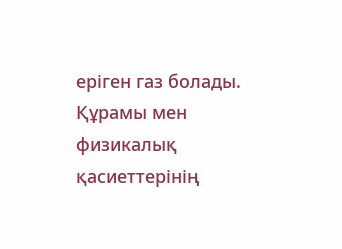еріген газ болады.
Құрамы мен физикалық қасиеттерінің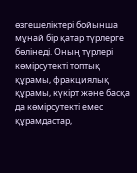өзгешеліктері бойынша мұнай бір қатар түрлерге бөлінеді. Оның түрлері көмірсутекті топтық құрамы, фракциялық құрамы, күкірт және басқа да көмірсутекті емес құрамдастар,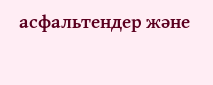асфальтендер және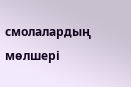смолалардың мөлшері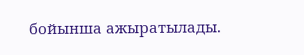бойынша ажыратылады.